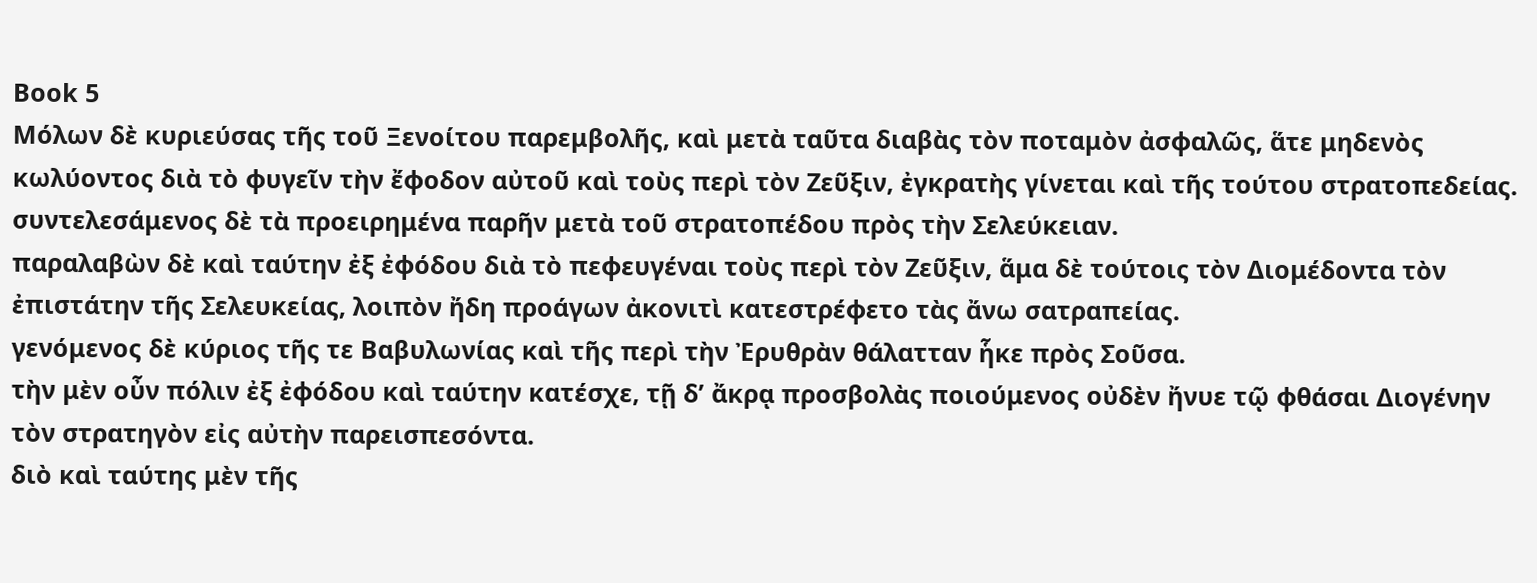Book 5
Μόλων δὲ κυριεύσας τῆς τοῦ Ξενοίτου παρεμβολῆς, καὶ μετὰ ταῦτα διαβὰς τὸν ποταμὸν ἀσφαλῶς, ἅτε μηδενὸς κωλύοντος διὰ τὸ φυγεῖν τὴν ἔφοδον αὐτοῦ καὶ τοὺς περὶ τὸν Ζεῦξιν, ἐγκρατὴς γίνεται καὶ τῆς τούτου στρατοπεδείας.
συντελεσάμενος δὲ τὰ προειρημένα παρῆν μετὰ τοῦ στρατοπέδου πρὸς τὴν Σελεύκειαν.
παραλαβὼν δὲ καὶ ταύτην ἐξ ἐφόδου διὰ τὸ πεφευγέναι τοὺς περὶ τὸν Ζεῦξιν, ἅμα δὲ τούτοις τὸν Διομέδοντα τὸν ἐπιστάτην τῆς Σελευκείας, λοιπὸν ἤδη προάγων ἀκονιτὶ κατεστρέφετο τὰς ἄνω σατραπείας.
γενόμενος δὲ κύριος τῆς τε Βαβυλωνίας καὶ τῆς περὶ τὴν Ἐρυθρὰν θάλατταν ἧκε πρὸς Σοῦσα.
τὴν μὲν οὖν πόλιν ἐξ ἐφόδου καὶ ταύτην κατέσχε, τῇ δʼ ἄκρᾳ προσβολὰς ποιούμενος οὐδὲν ἤνυε τῷ φθάσαι Διογένην τὸν στρατηγὸν εἰς αὐτὴν παρεισπεσόντα.
διὸ καὶ ταύτης μὲν τῆς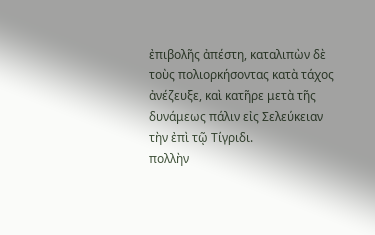ἐπιβολῆς ἀπέστη, καταλιπὼν δὲ τοὺς πολιορκήσοντας κατὰ τάχος ἀνέζευξε, καὶ κατῆρε μετὰ τῆς δυνάμεως πάλιν εἰς Σελεύκειαν τὴν ἐπὶ τῷ Τίγριδι.
πολλὴν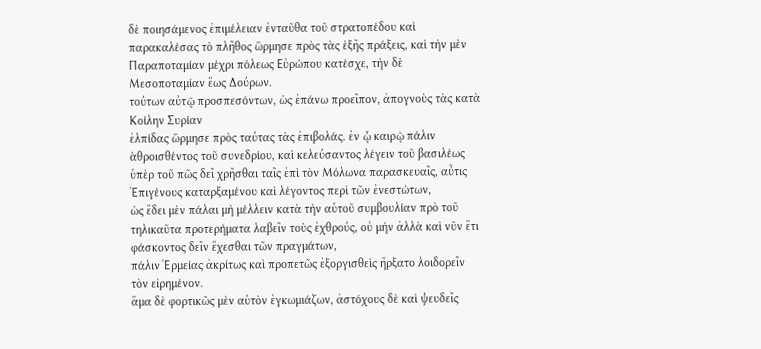δὲ ποιησάμενος ἐπιμέλειαν ἐνταῦθα τοῦ στρατοπέδου καὶ παρακαλέσας τὸ πλῆθος ὥρμησε πρὸς τὰς ἑξῆς πράξεις, καὶ τὴν μὲν Παραποταμίαν μέχρι πόλεως Εὐρώπου κατέσχε, τὴν δὲ Μεσοποταμίαν ἕως Δούρων.
τούτων αὐτῷ προσπεσόντων, ὡς ἐπάνω προεῖπον, ἀπογνοὺς τὰς κατὰ Κοίλην Συρίαν
ἐλπίδας ὥρμησε πρὸς ταύτας τὰς ἐπιβολάς. ἐν ᾧ καιρῷ πάλιν ἁθροισθέντος τοῦ συνεδρίου, καὶ κελεύσαντος λέγειν τοῦ βασιλέως ὑπὲρ τοῦ πῶς δεῖ χρῆσθαι ταῖς ἐπὶ τὸν Μόλωνα παρασκευαῖς, αὖτις Ἐπιγένους καταρξαμένου καὶ λέγοντος περὶ τῶν ἐνεστώτων,
ὡς ἔδει μὲν πάλαι μὴ μέλλειν κατὰ τὴν αὑτοῦ συμβουλίαν πρὸ τοῦ τηλικαῦτα προτερήματα λαβεῖν τοὺς ἐχθρούς, οὐ μὴν ἀλλὰ καὶ νῦν ἔτι φάσκοντος δεῖν ἔχεσθαι τῶν πραγμάτων,
πάλιν Ἑρμείας ἀκρίτως καὶ προπετῶς ἐξοργισθεὶς ἤρξατο λοιδορεῖν τὸν εἰρημένον.
ἅμα δὲ φορτικῶς μὲν αὑτὸν ἐγκωμιάζων, ἀστόχους δὲ καὶ ψευδεῖς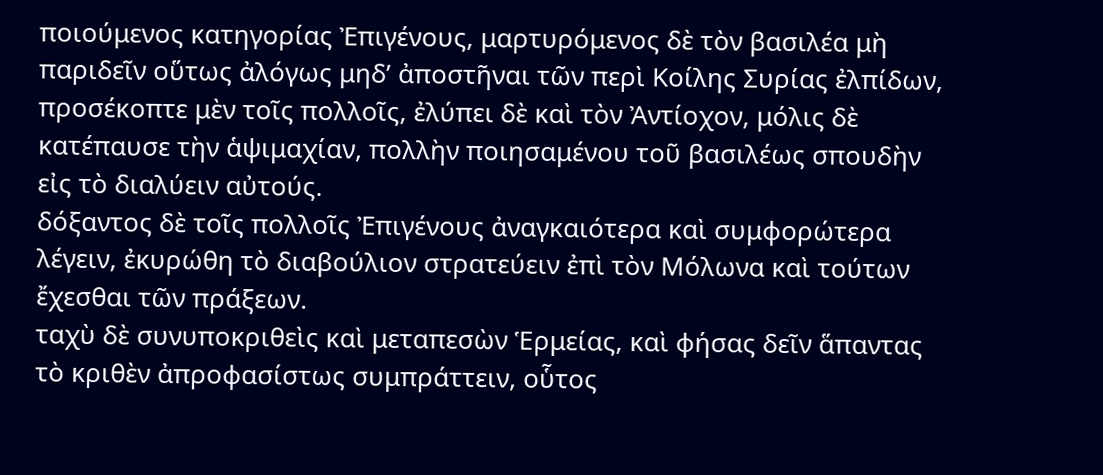ποιούμενος κατηγορίας Ἐπιγένους, μαρτυρόμενος δὲ τὸν βασιλέα μὴ παριδεῖν οὕτως ἀλόγως μηδʼ ἀποστῆναι τῶν περὶ Κοίλης Συρίας ἐλπίδων,
προσέκοπτε μὲν τοῖς πολλοῖς, ἐλύπει δὲ καὶ τὸν Ἀντίοχον, μόλις δὲ κατέπαυσε τὴν ἁψιμαχίαν, πολλὴν ποιησαμένου τοῦ βασιλέως σπουδὴν εἰς τὸ διαλύειν αὐτούς.
δόξαντος δὲ τοῖς πολλοῖς Ἐπιγένους ἀναγκαιότερα καὶ συμφορώτερα λέγειν, ἐκυρώθη τὸ διαβούλιον στρατεύειν ἐπὶ τὸν Μόλωνα καὶ τούτων ἔχεσθαι τῶν πράξεων.
ταχὺ δὲ συνυποκριθεὶς καὶ μεταπεσὼν Ἑρμείας, καὶ φήσας δεῖν ἅπαντας τὸ κριθὲν ἀπροφασίστως συμπράττειν, οὗτος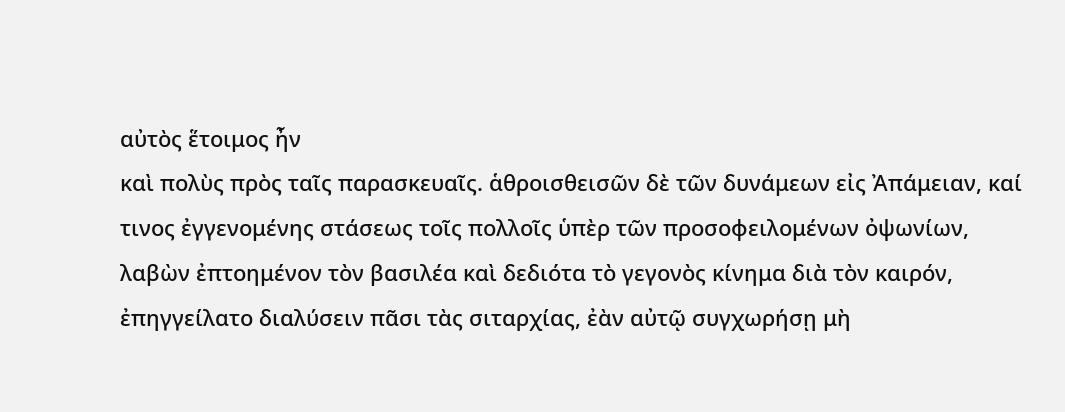αὐτὸς ἕτοιμος ἦν
καὶ πολὺς πρὸς ταῖς παρασκευαῖς. ἁθροισθεισῶν δὲ τῶν δυνάμεων εἰς Ἀπάμειαν, καί τινος ἐγγενομένης στάσεως τοῖς πολλοῖς ὑπὲρ τῶν προσοφειλομένων ὀψωνίων,
λαβὼν ἐπτοημένον τὸν βασιλέα καὶ δεδιότα τὸ γεγονὸς κίνημα διὰ τὸν καιρόν, ἐπηγγείλατο διαλύσειν πᾶσι τὰς σιταρχίας, ἐὰν αὐτῷ συγχωρήσῃ μὴ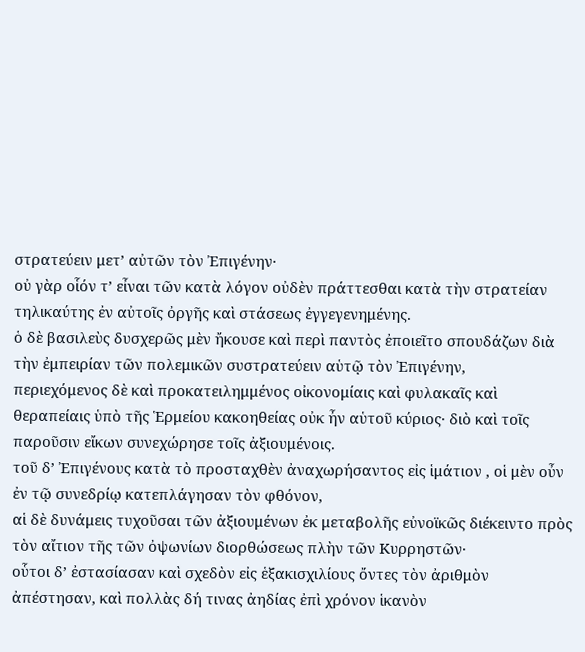στρατεύειν μετʼ αὐτῶν τὸν Ἐπιγένην·
οὐ γὰρ οἷόν τʼ εἶναι τῶν κατὰ λόγον οὐδὲν πράττεσθαι κατὰ τὴν στρατείαν τηλικαύτης ἐν αὐτοῖς ὀργῆς καὶ στάσεως ἐγγεγενημένης.
ὁ δὲ βασιλεὺς δυσχερῶς μὲν ἤκουσε καὶ περὶ παντὸς ἐποιεῖτο σπουδάζων διὰ τὴν ἐμπειρίαν τῶν πολεμικῶν συστρατεύειν αὑτῷ τὸν Ἐπιγένην,
περιεχόμενος δὲ καὶ προκατειλημμένος οἰκονομίαις καὶ φυλακαῖς καὶ θεραπείαις ὑπὸ τῆς Ἑρμείου κακοηθείας οὐκ ἦν αὑτοῦ κύριος· διὸ καὶ τοῖς παροῦσιν εἴκων συνεχώρησε τοῖς ἀξιουμένοις.
τοῦ δʼ Ἐπιγένους κατὰ τὸ προσταχθὲν ἀναχωρήσαντος εἰς ἱμάτιον , οἱ μὲν οὖν ἐν τῷ συνεδρίῳ κατεπλάγησαν τὸν φθόνον,
αἱ δὲ δυνάμεις τυχοῦσαι τῶν ἀξιουμένων ἐκ μεταβολῆς εὐνοϊκῶς διέκειντο πρὸς τὸν αἴτιον τῆς τῶν ὀψωνίων διορθώσεως πλὴν τῶν Κυρρηστῶν·
οὗτοι δʼ ἐστασίασαν καὶ σχεδὸν εἰς ἑξακισχιλίους ὄντες τὸν ἀριθμὸν ἀπέστησαν, καὶ πολλὰς δή τινας ἀηδίας ἐπὶ χρόνον ἱκανὸν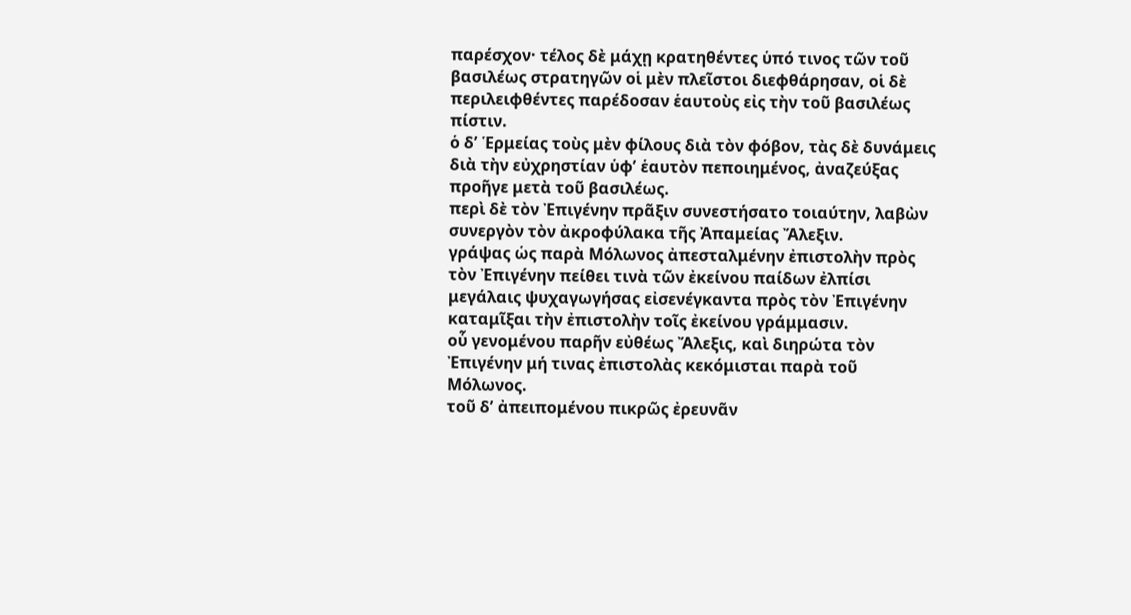παρέσχον· τέλος δὲ μάχῃ κρατηθέντες ὑπό τινος τῶν τοῦ βασιλέως στρατηγῶν οἱ μὲν πλεῖστοι διεφθάρησαν, οἱ δὲ περιλειφθέντες παρέδοσαν ἑαυτοὺς εἰς τὴν τοῦ βασιλέως πίστιν.
ὁ δʼ Ἑρμείας τοὺς μὲν φίλους διὰ τὸν φόβον, τὰς δὲ δυνάμεις διὰ τὴν εὐχρηστίαν ὑφʼ ἑαυτὸν πεποιημένος, ἀναζεύξας προῆγε μετὰ τοῦ βασιλέως.
περὶ δὲ τὸν Ἐπιγένην πρᾶξιν συνεστήσατο τοιαύτην, λαβὼν συνεργὸν τὸν ἀκροφύλακα τῆς Ἀπαμείας Ἄλεξιν.
γράψας ὡς παρὰ Μόλωνος ἀπεσταλμένην ἐπιστολὴν πρὸς τὸν Ἐπιγένην πείθει τινὰ τῶν ἐκείνου παίδων ἐλπίσι μεγάλαις ψυχαγωγήσας εἰσενέγκαντα πρὸς τὸν Ἐπιγένην καταμῖξαι τὴν ἐπιστολὴν τοῖς ἐκείνου γράμμασιν.
οὗ γενομένου παρῆν εὐθέως Ἄλεξις, καὶ διηρώτα τὸν Ἐπιγένην μή τινας ἐπιστολὰς κεκόμισται παρὰ τοῦ Μόλωνος.
τοῦ δʼ ἀπειπομένου πικρῶς ἐρευνᾶν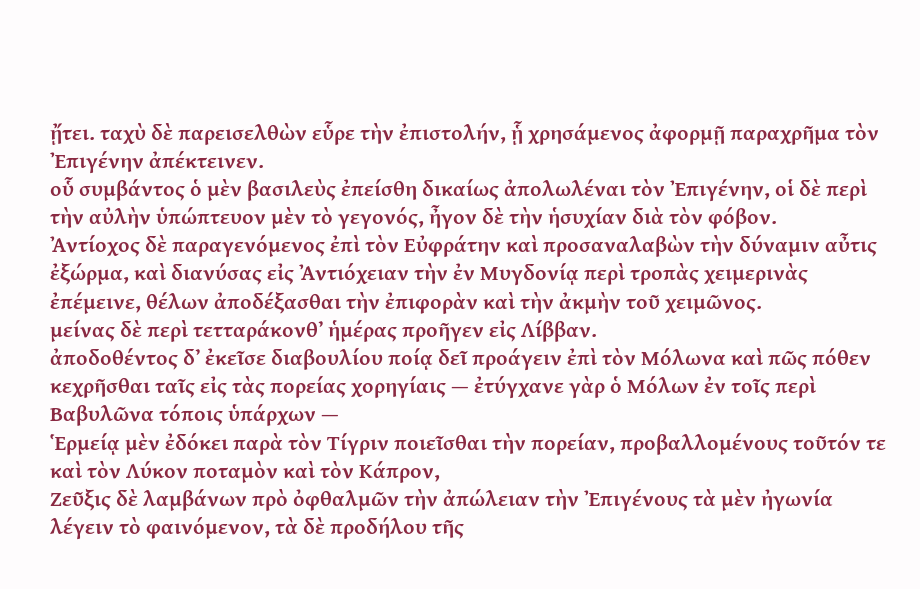ᾔτει. ταχὺ δὲ παρεισελθὼν εὗρε τὴν ἐπιστολήν, ᾗ χρησάμενος ἀφορμῇ παραχρῆμα τὸν Ἐπιγένην ἀπέκτεινεν.
οὗ συμβάντος ὁ μὲν βασιλεὺς ἐπείσθη δικαίως ἀπολωλέναι τὸν Ἐπιγένην, οἱ δὲ περὶ τὴν αὐλὴν ὑπώπτευον μὲν τὸ γεγονός, ἦγον δὲ τὴν ἡσυχίαν διὰ τὸν φόβον.
Ἀντίοχος δὲ παραγενόμενος ἐπὶ τὸν Εὐφράτην καὶ προσαναλαβὼν τὴν δύναμιν αὖτις ἐξώρμα, καὶ διανύσας εἰς Ἀντιόχειαν τὴν ἐν Μυγδονίᾳ περὶ τροπὰς χειμερινὰς ἐπέμεινε, θέλων ἀποδέξασθαι τὴν ἐπιφορὰν καὶ τὴν ἀκμὴν τοῦ χειμῶνος.
μείνας δὲ περὶ τετταράκονθʼ ἡμέρας προῆγεν εἰς Λίββαν.
ἀποδοθέντος δʼ ἐκεῖσε διαβουλίου ποίᾳ δεῖ προάγειν ἐπὶ τὸν Μόλωνα καὶ πῶς πόθεν κεχρῆσθαι ταῖς εἰς τὰς πορείας χορηγίαις — ἐτύγχανε γὰρ ὁ Μόλων ἐν τοῖς περὶ Βαβυλῶνα τόποις ὑπάρχων —
Ἑρμείᾳ μὲν ἐδόκει παρὰ τὸν Τίγριν ποιεῖσθαι τὴν πορείαν, προβαλλομένους τοῦτόν τε καὶ τὸν Λύκον ποταμὸν καὶ τὸν Κάπρον,
Ζεῦξις δὲ λαμβάνων πρὸ ὀφθαλμῶν τὴν ἀπώλειαν τὴν Ἐπιγένους τὰ μὲν ἠγωνία λέγειν τὸ φαινόμενον, τὰ δὲ προδήλου τῆς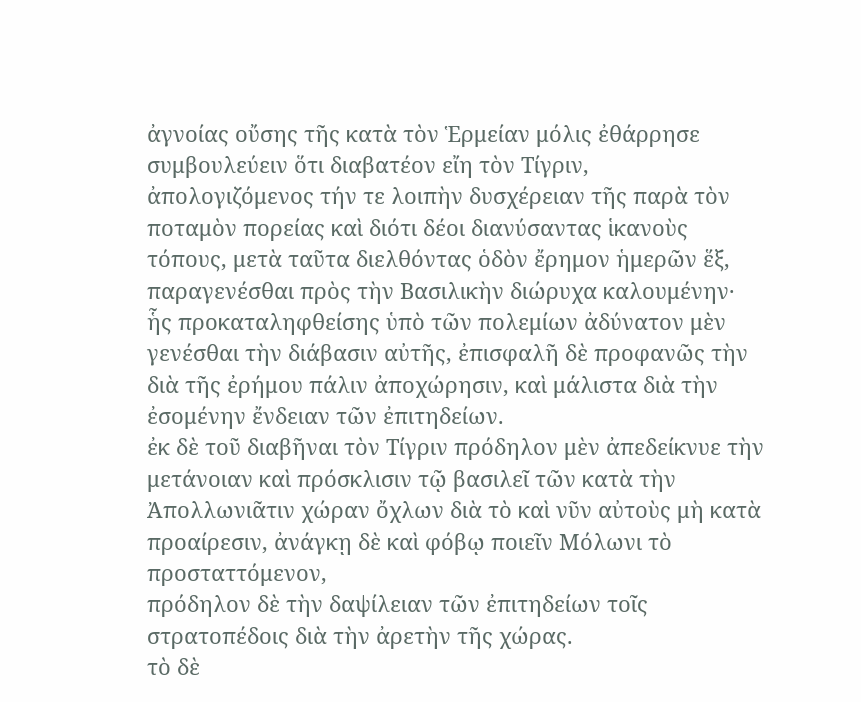ἀγνοίας οὔσης τῆς κατὰ τὸν Ἑρμείαν μόλις ἐθάρρησε συμβουλεύειν ὅτι διαβατέον εἴη τὸν Τίγριν,
ἀπολογιζόμενος τήν τε λοιπὴν δυσχέρειαν τῆς παρὰ τὸν ποταμὸν πορείας καὶ διότι δέοι διανύσαντας ἱκανοὺς τόπους, μετὰ ταῦτα διελθόντας ὁδὸν ἔρημον ἡμερῶν ἕξ, παραγενέσθαι πρὸς τὴν Βασιλικὴν διώρυχα καλουμένην·
ἧς προκαταληφθείσης ὑπὸ τῶν πολεμίων ἀδύνατον μὲν γενέσθαι τὴν διάβασιν αὐτῆς, ἐπισφαλῆ δὲ προφανῶς τὴν διὰ τῆς ἐρήμου πάλιν ἀποχώρησιν, καὶ μάλιστα διὰ τὴν ἐσομένην ἔνδειαν τῶν ἐπιτηδείων.
ἐκ δὲ τοῦ διαβῆναι τὸν Τίγριν πρόδηλον μὲν ἀπεδείκνυε τὴν μετάνοιαν καὶ πρόσκλισιν τῷ βασιλεῖ τῶν κατὰ τὴν Ἀπολλωνιᾶτιν χώραν ὄχλων διὰ τὸ καὶ νῦν αὐτοὺς μὴ κατὰ προαίρεσιν, ἀνάγκῃ δὲ καὶ φόβῳ ποιεῖν Μόλωνι τὸ προσταττόμενον,
πρόδηλον δὲ τὴν δαψίλειαν τῶν ἐπιτηδείων τοῖς στρατοπέδοις διὰ τὴν ἀρετὴν τῆς χώρας.
τὸ δὲ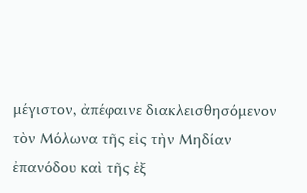μέγιστον, ἀπέφαινε διακλεισθησόμενον τὸν Μόλωνα τῆς εἰς τὴν Μηδίαν ἐπανόδου καὶ τῆς ἐξ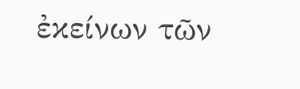ἐκείνων τῶν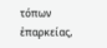τόπων ἐπαρκείας,